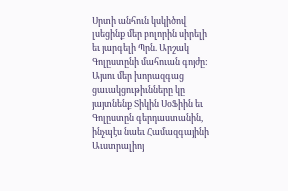Սրտի անհուն կսկիծով լսեցինք մեր բոլորին սիրելի եւ յարգելի Պրն. Արշակ Գոլըստընի մահուան գոյժը: Այսու մեր խորազգաց ցաւակցութիւնները կը յայտնենք Տիկին ՍօՖիին եւ Գոլըստըն գերդաստանին, ինչպէս նաեւ Համազգայինի Աւստրալիոյ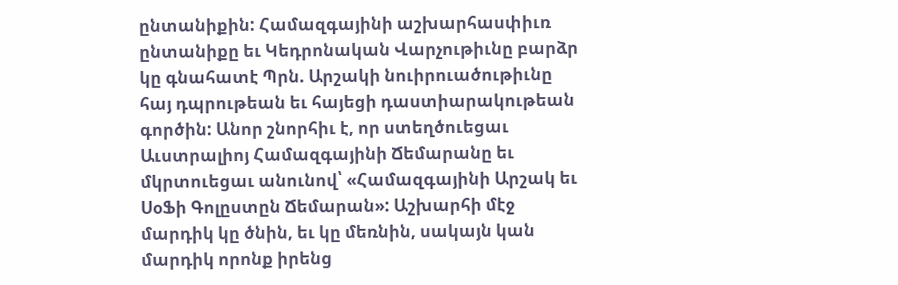ընտանիքին: Համազգայինի աշխարհասփիւռ ընտանիքը եւ Կեդրոնական Վարչութիւնը բարձր կը գնահատէ Պրն. Արշակի նուիրուածութիւնը հայ դպրութեան եւ հայեցի դաստիարակութեան գործին: Անոր շնորհիւ է, որ ստեղծուեցաւ Աւստրալիոյ Համազգայինի Ճեմարանը եւ մկրտուեցաւ անունով՝ «Համազգայինի Արշակ եւ ՍօՖի Գոլըստըն Ճեմարան»: Աշխարհի մէջ մարդիկ կը ծնին, եւ կը մեռնին, սակայն կան մարդիկ որոնք իրենց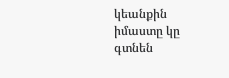կեանքին իմաստը կը գտնեն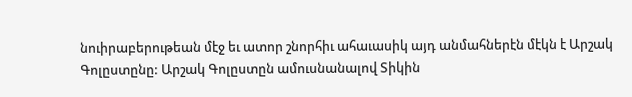նուիրաբերութեան մէջ եւ ատոր շնորհիւ ահաւասիկ այդ անմահներէն մէկն է Արշակ Գոլըստընը: Արշակ Գոլըստըն ամուսնանալով Տիկին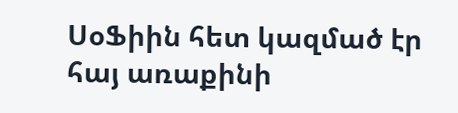ՍօՖիին հետ կազմած էր հայ առաքինի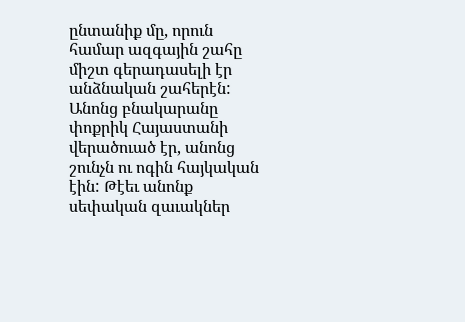ընտանիք մը, որուն համար ազգային շահը միշտ գերադասելի էր անձնական շահերէն: Անոնց բնակարանը փոքրիկ Հայաստանի վերածուած էր, անոնց շունչն ու ոգին հայկական էին: Թէեւ անոնք սեփական զաւակներ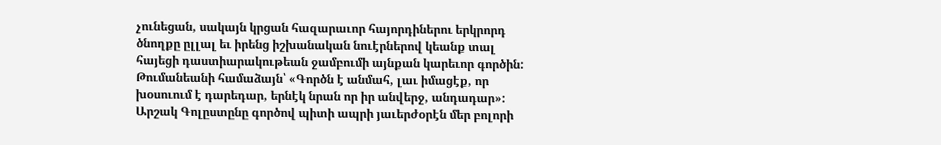չունեցան, սակայն կրցան հազարաւոր հայորդիներու երկրորդ ծնողքը ըլլալ եւ իրենց իշխանական նուէրներով կեանք տալ հայեցի դաստիարակութեան ջամբումի այնքան կարեւոր գործին: Թումանեանի համաձայն՝ «Գործն է անմահ, լաւ իմացէք, որ խօսուում է դարեդար, երնէկ նրան որ իր անվերջ, անդադար»: Արշակ Գոլըստընը գործով պիտի ապրի յաւերժօրէն մեր բոլորի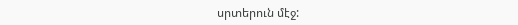սրտերուն մէջ: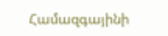Համազգայինի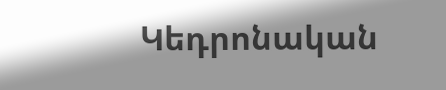Կեդրոնական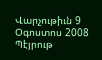Վարչութիւն 9 Օգոստոս 2008 Պէյրութ